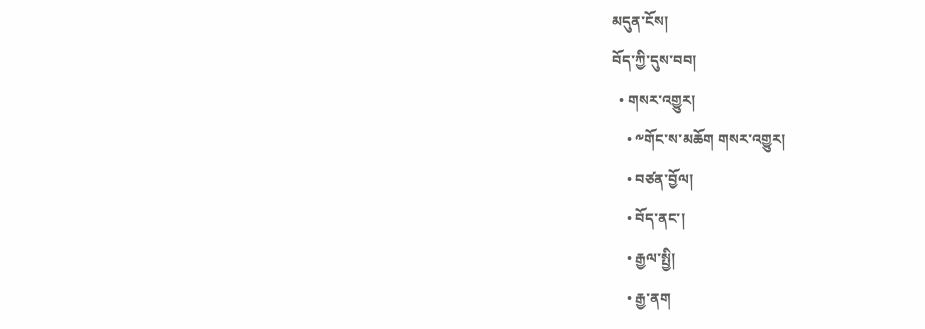མདུན་ངོས།
བོད་ཀྱི་དུས་བབ།
  • གསར་འགྱུར།
    • ༸གོང་ས་མཆོག གསར་འགྱུར།
    • བཙན་བྱོལ།
    • བོད་ནང་།
    • རྒྱལ་སྤྱི།
    • རྒྱ་ནག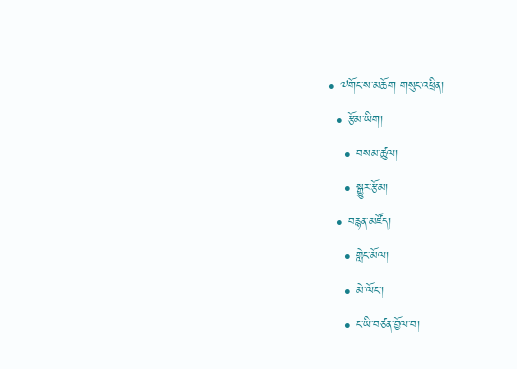• ༧གོང་ས་མཆོག གསུང་འཕྲིན།
  • རྩོམ་ཡིག།
    • བསམ་ཚུལ།
    • སྒྱུར་རྩོམ།
  • བརྙན་མཛོད།
    • གླེང་མོལ།
    • མེ་ལོང་།
    • ང་ཡི་བཙན་བྱོལ་བ།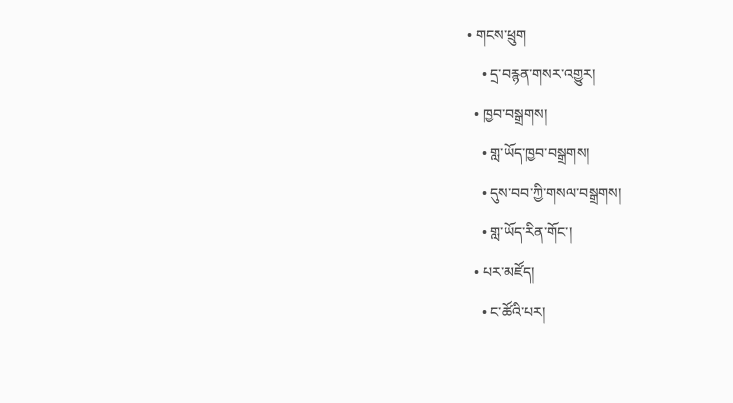• གངས་ཕྲུག
    • དྲ་བརྙན་གསར་འགྱུར།
  • ཁྱབ་བསྒྲགས།
    • གླ་ཡོད་ཁྱབ་བསྒྲགས།
    • དུས་བབ་ཀྱི་གསལ་བསྒྲགས།
    • གླ་ཡོད་རིན་གོང་།
  • པར་མཛོད།
    • ང་ཚོའི་པར།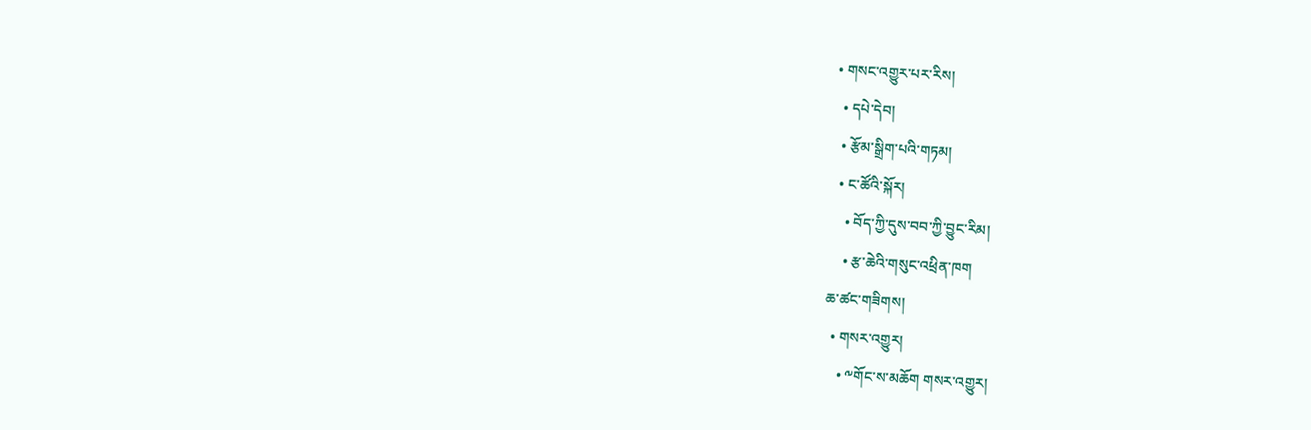• གསང་འགྱུར་པར་རིས།
  • དཔེ་དེབ།
  • རྩོམ་སྒྲིག་པའི་གཏམ།
  • ང་ཚོའི་སྐོར།
    • བོད་ཀྱི་དུས་བབ་ཀྱི་བྱུང་རིམ།
    • རྩ་ཆེའི་གསུང་འཕྲིན་ཁག
ཆ་ཚང་གཟིགས།
  • གསར་འགྱུར།
    • ༸གོང་ས་མཆོག གསར་འགྱུར།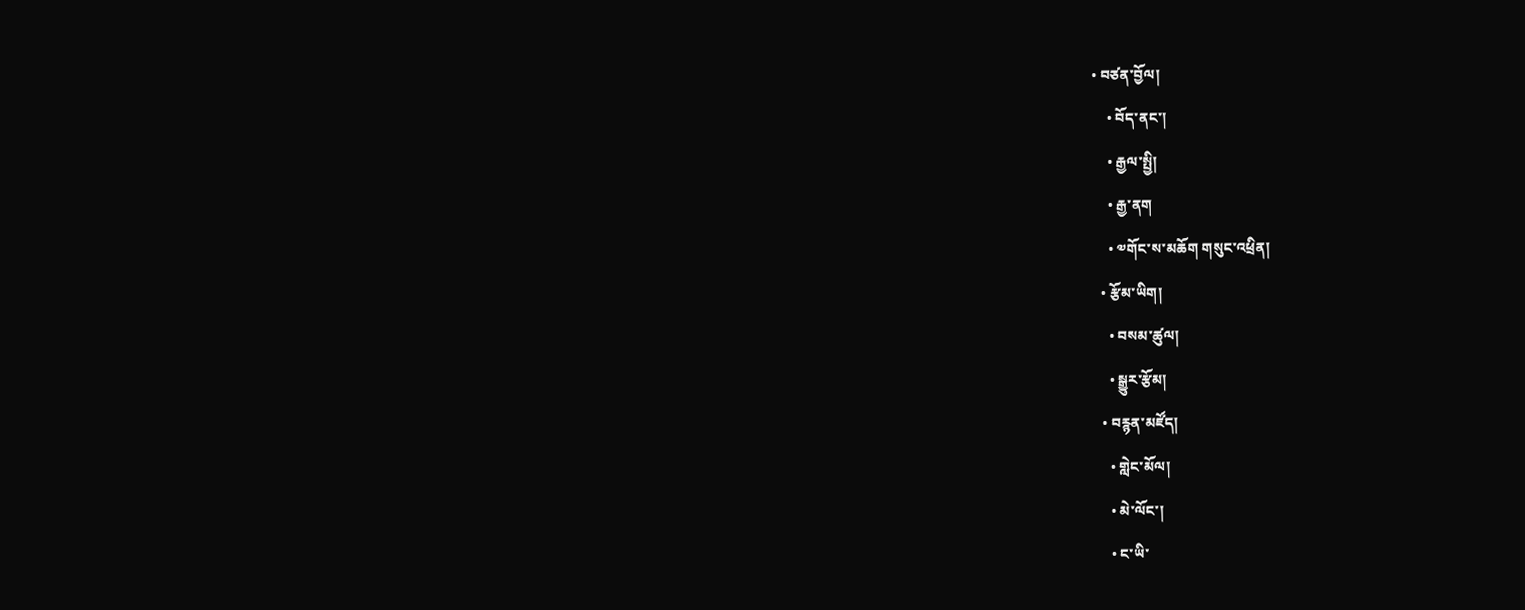• བཙན་བྱོལ།
    • བོད་ནང་།
    • རྒྱལ་སྤྱི།
    • རྒྱ་ནག
    • ༧གོང་ས་མཆོག གསུང་འཕྲིན།
  • རྩོམ་ཡིག།
    • བསམ་ཚུལ།
    • སྒྱུར་རྩོམ།
  • བརྙན་མཛོད།
    • གླེང་མོལ།
    • མེ་ལོང་།
    • ང་ཡི་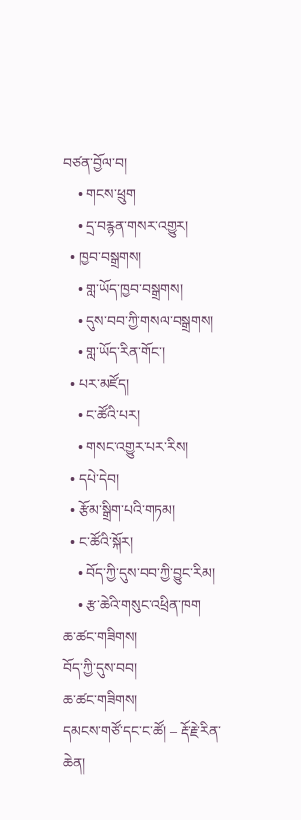བཙན་བྱོལ་བ།
    • གངས་ཕྲུག
    • དྲ་བརྙན་གསར་འགྱུར།
  • ཁྱབ་བསྒྲགས།
    • གླ་ཡོད་ཁྱབ་བསྒྲགས།
    • དུས་བབ་ཀྱི་གསལ་བསྒྲགས།
    • གླ་ཡོད་རིན་གོང་།
  • པར་མཛོད།
    • ང་ཚོའི་པར།
    • གསང་འགྱུར་པར་རིས།
  • དཔེ་དེབ།
  • རྩོམ་སྒྲིག་པའི་གཏམ།
  • ང་ཚོའི་སྐོར།
    • བོད་ཀྱི་དུས་བབ་ཀྱི་བྱུང་རིམ།
    • རྩ་ཆེའི་གསུང་འཕྲིན་ཁག
ཆ་ཚང་གཟིགས།
བོད་ཀྱི་དུས་བབ།
ཆ་ཚང་གཟིགས།
དམངས་གཙོ་དང་ང་ཚོ། – རྡོ་རྗེ་རིན་ཆེན།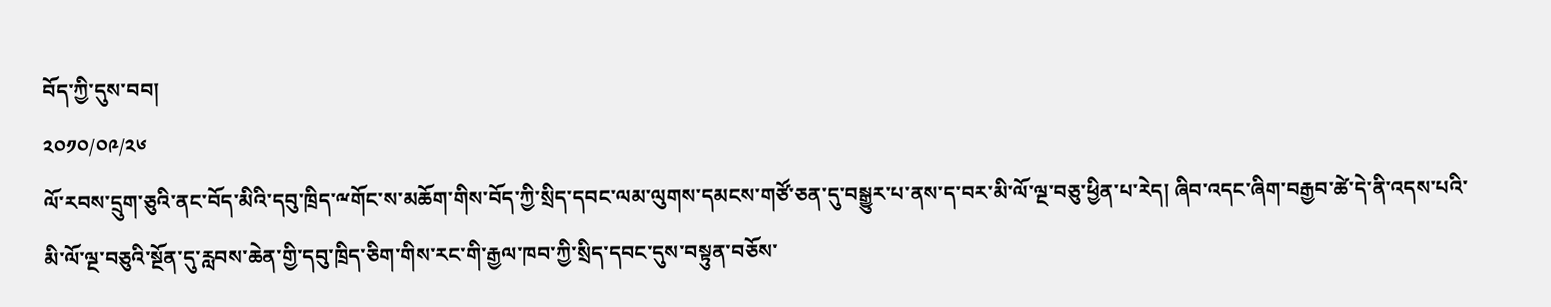བོད་ཀྱི་དུས་བབ།
༢༠༡༠/༠༩/༢༦
ལོ་རབས་དྲུག་ཅུའི་ནང་བོད་མིའི་དབུ་ཁྲིད་ྋགོང་ས་མཆོག་གིས་བོད་ཀྱི་སྲིད་དབང་ལམ་ལུགས་དམངས་གཙོ་ཅན་དུ་བསྒྱུར་པ་ནས་ད་བར་མི་ལོ་ལྔ་བཅུ་ཕྱིན་པ་རེད། ཞིབ་འདང་ཞིག་བརྒྱབ་ཚེ་དེ་ནི་འདས་པའི་མི་ལོ་ལྔ་བཅུའི་སྔོན་དུ་རླབས་ཆེན་གྱི་དབུ་ཁྲིད་ཅིག་གིས་རང་གི་རྒྱལ་ཁབ་ཀྱི་སྲིད་དབང་དུས་བསྟུན་བཅོས་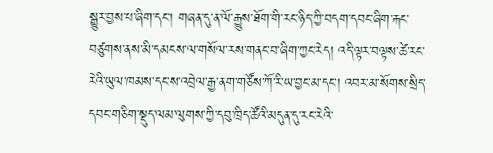སྒྱུར་བྱས་པ་ཞིག་དང་། གཞན་དུ་ན་ལོ་རྒྱུས་ཐོག་གི་རང་ཉིད་ཀྱི་བདག་དབང་ཞིག་རྐང་བཙུགས་ནས་མི་དམངས་ལ་གསོལ་རས་གནང་བ་ཞིག་ཀྱང་རེད། འདི་ལྟར་བལྟས་ཚེ་རང་རེའི་ཡུལ་ཁམས་དང་ས་འབྲེལ་རྒྱ་ནག་གཙོས་ཀོ་རི་ཡ་བྱང་མ་དང་། འབར་མ་སོགས་སྲིད་དབང་གཅིག་སྡུད་ལམ་ལུགས་ཀྱི་དབུ་ཁྲིད་ཚོའི་མདུན་དུ་རང་རེའི་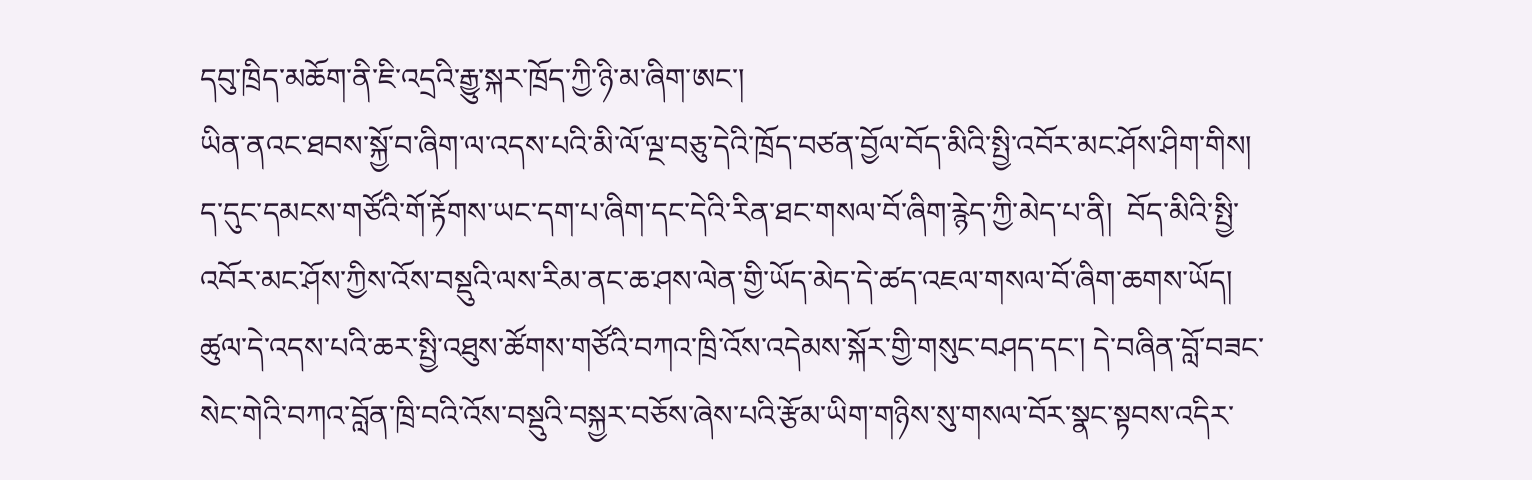དབུ་ཁྲིད་མཆོག་ནི་ཇི་འདྲའི་རྒྱུ་སྐར་ཁྲོད་ཀྱི་ཉི་མ་ཞིག་ཨང་།
ཡིན་ནའང་ཐབས་སྐྱོ་བ་ཞིག་ལ་འདས་པའི་མི་ལོ་ལྔ་བཅུ་དེའི་ཁྲོད་བཙན་བྱོལ་བོད་མིའི་སྤྱི་འབོར་མང་ཤོས་ཤིག་གིས། ད་དུང་དམངས་གཙོའི་གོ་རྟོགས་ཡང་དག་པ་ཞིག་དང་དེའི་རིན་ཐང་གསལ་བོ་ཞིག་རྙེད་ཀྱི་མེད་པ་ནི།  བོད་མིའི་སྤྱི་འབོར་མང་ཤོས་ཀྱིས་འོས་བསྡུའི་ལས་རིམ་ནང་ཆ་ཤས་ལེན་གྱི་ཡོད་མེད་དེ་ཚད་འཇལ་གསལ་བོ་ཞིག་ཆགས་ཡོད། ཚུལ་དེ་འདས་པའི་ཆར་སྤྱི་འཐུས་ཚོགས་གཙོའི་བཀའ་ཁྲི་འོས་འདེམས་སྐོར་གྱི་གསུང་བཤད་དང་། དེ་བཞིན་བློ་བཟང་སེང་གེའི་བཀའ་བློན་ཁྲི་བའི་འོས་བསྡུའི་བསྐྱར་བཅོས་ཞེས་པའི་རྩོམ་ཡིག་གཉིས་སུ་གསལ་བོར་སྣང་སྟབས་འདིར་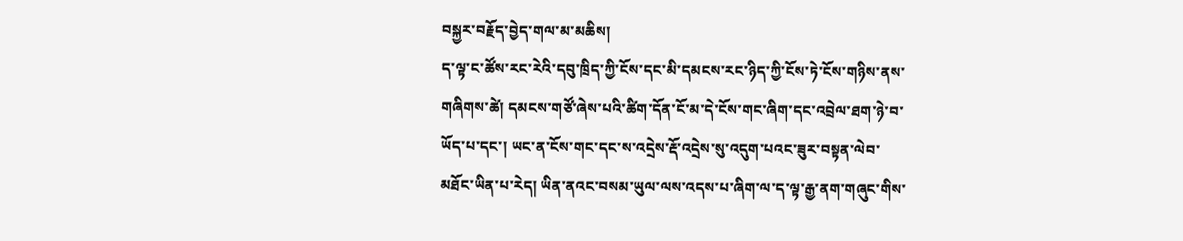བསྐྱར་བརྗོད་བྱེད་གལ་མ་མཆིས།
ད་ལྟ་ང་ཚོས་རང་རེའི་དབུ་ཁྲིད་ཀྱི་ངོས་དང་མི་དམངས་རང་ཉིད་ཀྱི་ངོས་ཏེ་ངོས་གཉིས་ནས་གཞིགས་ཚེ། དམངས་གཙོ་ཞེས་པའི་ཚིག་དོན་ངོ་མ་དེ་ངོས་གང་ཞིག་དང་འབྲེལ་ཐག་ཉེ་བ་ཡོད་པ་དང་། ཡང་ན་ངོས་གང་དང་ས་འདྲེས་རྡོ་འདྲེས་སུ་འདུག་པའང་ཟུར་བསྟན་ལེབ་མཐོང་ཡིན་པ་རེད། ཡིན་ནའང་བསམ་ཡུལ་ལས་འདས་པ་ཞིག་ལ་ད་ལྟ་རྒྱ་ནག་གཞུང་གིས་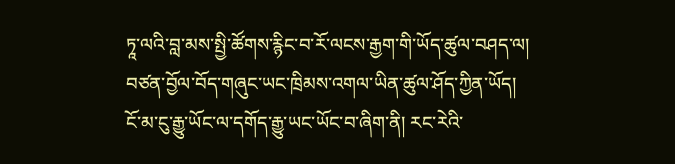ཏཱ་ལའི་བླ་མས་སྤྱི་ཚོགས་རྙིང་བ་རོ་ལངས་རྒྱག་གི་ཡོད་ཚུལ་བཤད་ལ། བཙན་བྱོལ་བོད་གཞུང་ཡང་ཁྲིམས་འགལ་ཡིན་ཚུལ་ཤོད་ཀྱིན་ཡོད།
ངོ་མ་ངུ་རྒྱུ་ཡོང་ལ་དགོད་རྒྱུ་ཡང་ཡོང་བ་ཞིག་ནི། རང་རེའི་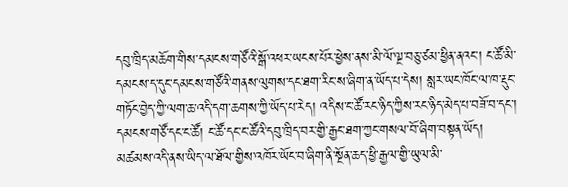དབུ་ཁྲིད་མཆོག་གིས་དམངས་གཙོའི་སྒོ་འཕར་ཡངས་པོར་ཕྱེས་ནས་མི་ལོ་ལྔ་བཅུ་ཙམ་ཕྱིན་ནའང་། ང་ཚོ་མི་དམངས་ད་དུང་དམངས་གཙོའི་གནས་ལུགས་དང་ཐག་རིང་ས་ཞིག་ན་ཡོད་པ་དེས། སླར་ཡང་ཁོང་ལ་ཁ་རྡུང་གཏོང་བྱེད་ཀྱི་ལག་ཆ་འདི་དག་ཆགས་ཀྱི་ཡོད་པ་རེད། འདིས་ང་ཚོ་རང་ཉིད་ཀྱིས་རང་ཉིད་མེད་པ་བཟོ་བ་དང་། དམངས་གཙོ་དང་ང་ཚོ། ང་ཚོ་དང་ང་ཚོའི་དབུ་ཁྲིད་བར་གྱི་རྒྱང་ཐག་ཀྱང་གསལ་བོ་ཞིག་བསྟན་ཡོད།
མཚམས་འདི་ནས་ཡིད་ལ་ཐོལ་གྱིས་འཁོར་ཡོང་བ་ཞིག་ནི་སྔོན་ཆད་ཕྱི་རྒྱལ་གྱི་ཡུལ་མི་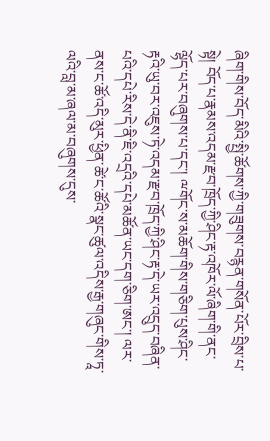ཞིག་གིས་བོད་མིའི་སྤྱི་ཚོགས་ཀྱི་གཟུགས་བརྙན་གསོན་པོར་བྲིས་པ་སྟེ། བོད་པ་རྣམས་འདམ་རྫབ་ཁྲོད་ཀྱི་ཤིང་རྟ་འཁོར་ལོ་ཞིག་གི་ནང་ལྷོད་པར་བཞུགས་པ་དང་། ྋགོང་ས་མཆོག་གིས་གཅིག་པུས་ཤིང་རྟའི་ཡུ་བར་འཇུས་ཏེ་འདམ་རྫབ་ཁྲོད་ཀྱི་ཤིང་རྟ་དེ་ཡར་འདྲུད་བཞིན་པའི་དཔེ་རིས་དེ་ནི་ཇི་འདྲའི་དཔེ་མཚོན་ཡང་དག་ཅིག་ཨང་། ལར་ནས་ང་ཚོ་འདི་མུར་ཕྱིན་ཚེ་ང་ཚོའི་སྣང་ཚུལ་འདིས་རྒྱ་གཞུང་གིས་ཏཱ་ལའི་བླ་མ་ཞལ་མ་བཞུགས་དུས་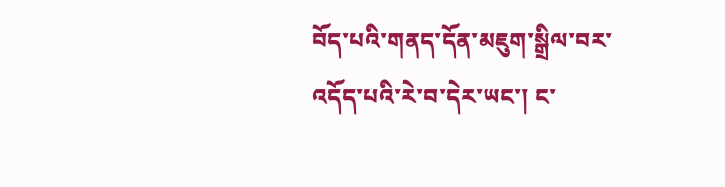བོད་པའི་གནད་དོན་མཇུག་སྒྲིལ་བར་འདོད་པའི་རེ་བ་དེར་ཡང་། ང་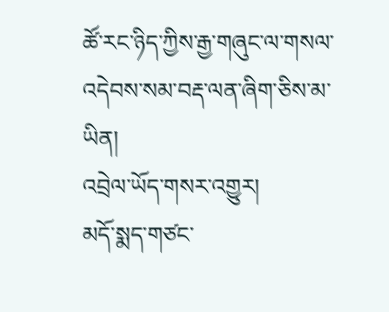ཚོ་རང་ཉིད་ཀྱིས་རྒྱ་གཞུང་ལ་གསལ་འདེབས་སམ་བརྡ་ལན་ཞིག་ཅིས་མ་ཡིན།
འབྲེལ་ཡོད་གསར་འགྱུར།
མདོ་སྨད་གཙང་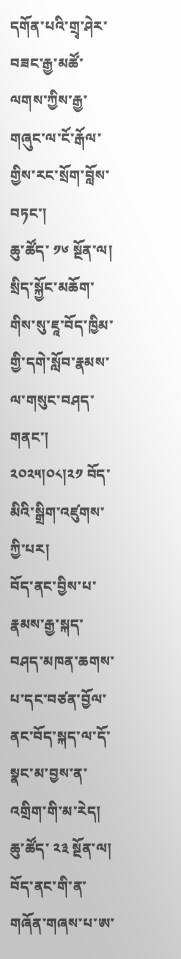དགོན་པའི་གྲྭ་ཤེར་བཟང་རྒྱ་མཚོ་ལགས་ཀྱིས་རྒྱ་གཞུང་ལ་ངོ་རྒོལ་གྱིས་རང་སྲོག་བློས་བཏང་།
ཆུ་ཚོད་ ༡༦ སྔོན་ལ།
སྲིད་སྐྱོང་མཆོག་གིས་སུ་ཇཱ་བོད་ཁྱིམ་གྱི་དགེ་སློབ་རྣམས་ལ་གསུང་བཤད་གནང་། ༢༠༢༥།༠༨།༢༡ བོད་མིའི་སྒྲིག་འཛུགས་ཀྱི་པར།
བོད་ནང་བྱིས་པ་རྣམས་རྒྱ་སྐད་བཤད་མཁན་ཆགས་པ་དང་བཙན་བྱོལ་ནང་བོད་སྐད་ལ་དོ་སྣང་མ་བྱས་ན་འགྲིག་གི་མ་རེད།
ཆུ་ཚོད་ ༢༣ སྔོན་ལ།
བོད་ནང་གི་ན་གཞོན་གཞས་པ་ཨ་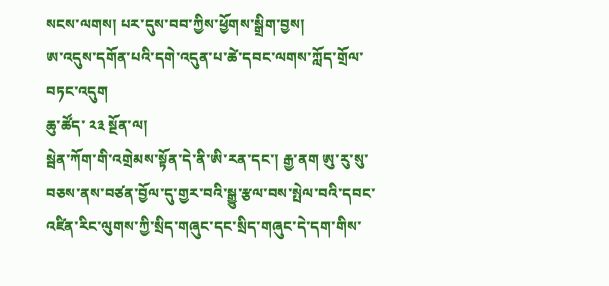སངས་ལགས། པར་དུས་བབ་ཀྱིས་ཕྱོགས་སྒྲིག་བྱས།
ཨ་འདུས་དགོན་པའི་དགེ་འདུན་པ་ཚེ་དབང་ལགས་ཀློད་གྲོལ་བཏང་འདུག
ཆུ་ཚོད་ ༢༣ སྔོན་ལ།
སྦེན་ཀོག་གི་འགྲེམས་སྟོན་དེ་ནི་ཨི་རན་དང་། རྒྱ་ནག ཨུ་རུ་སུ་བཅས་ནས་བཙན་བྱོལ་དུ་གྱར་བའི་སྒྱུ་རྩལ་བས་སྤེལ་བའི་དབང་འཛིན་རིང་ལུགས་ཀྱི་སྲིད་གཞུང་དང་སྲིད་གཞུང་དེ་དག་གིས་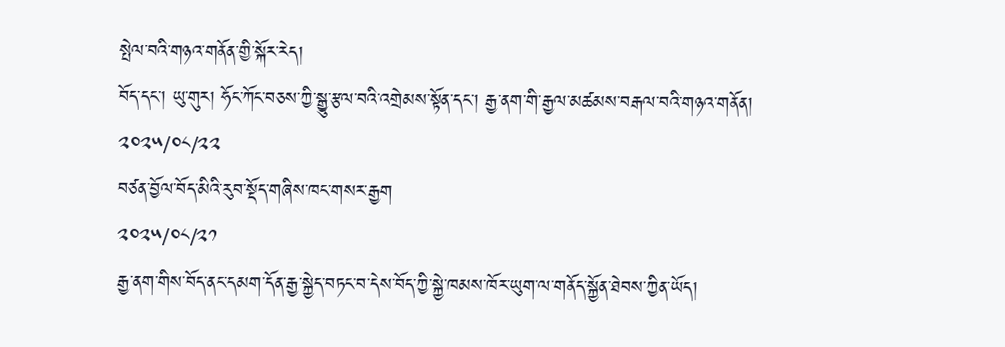སྤེལ་བའི་གཉའ་གནོན་གྱི་སྐོར་རེད།
བོད་དང་། ཡུ་གུར། ཧོང་ཀོང་བཅས་ཀྱི་སྒྱུ་རྩལ་བའི་འགྲེམས་སྟོན་དང་། རྒྱ་ནག་གི་རྒྱལ་མཚམས་བརྒལ་བའི་གཉའ་གནོན།
༢༠༢༥/༠༨/༢༢
བཙན་བྱོལ་བོད་མིའི་རུབ་སྡོད་གཞིས་ཁང་གསར་རྒྱག
༢༠༢༥/༠༨/༢༡
རྒྱ་ནག་གིས་བོད་ནང་དམག་དོན་རྒྱ་སྐྱེད་བཏང་བ་དེས་བོད་ཀྱི་སྐྱེ་ཁམས་ཁོར་ཡུག་ལ་གནོད་སྐྱོན་ཐེབས་ཀྱིན་ཡོད།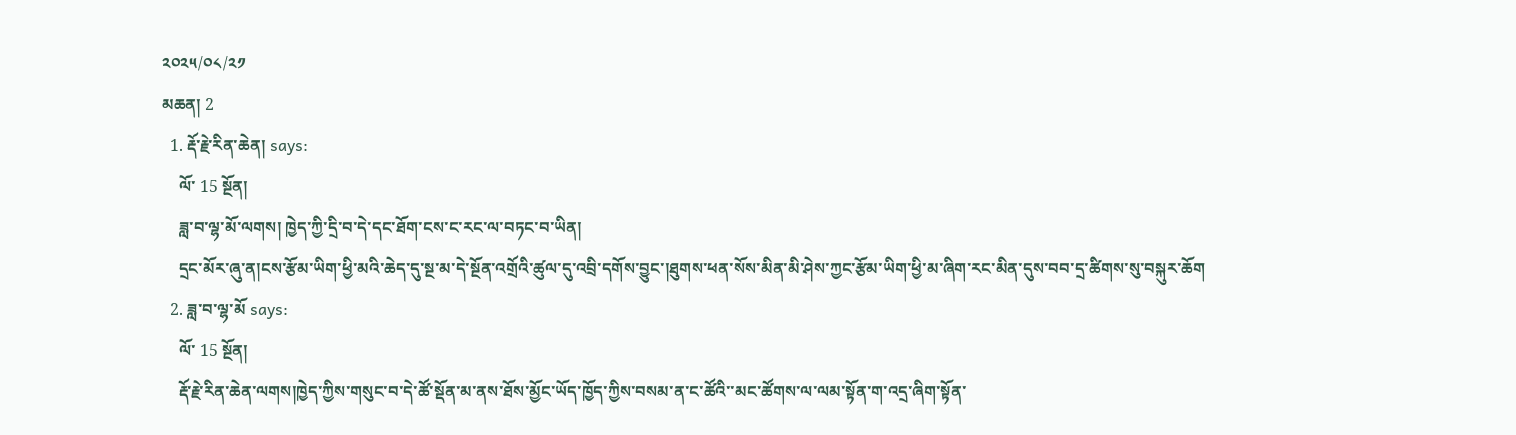༢༠༢༥/༠༨/༢༡
མཆན། 2
  1. རྡོ་རྗེ་རིན་ཆེན། says:
    ལོ་ 15 སྔོན།
    ཟླ་བ་ལྷ་མོ་ལགས། ཁྱེད་ཀྱི་དྲི་བ་དེ་དང་ཐོག་ངས་ང་རང་ལ་བཏང་བ་ཡིན།
    དྲང་མོར་ཞུ་ན།ངས་རྩོམ་ཡིག་ཕྱི་མའི་ཆེད་དུ་སྔ་མ་དེ་སྔོན་འགྲོའི་ཚུལ་དུ་འབྲི་དགོས་བྱུང་།ཐུགས་ཕན་སོས་མིན་མི་ཤེས་ཀྱང་རྩོམ་ཡིག་ཕྱི་མ་ཞིག་རང་མིན་དུས་བབ་དྲ་ཚིགས་སུ་བསྐུར་ཆོག
  2. ཟླ་བ་ལྷ་མོ says:
    ལོ་ 15 སྔོན།
    རྡོ་རྗེ་རིན་ཆེན་ལགས།ཁྱེད་ཀྱིས་གསུང་བ་དེ་ཚོ་སྡོན་མ་ནས་ཐོས་མྱོང་ཡོད་ཁྱོད་ཀྱིས་བསམ་ན་ང་ཚོའི་་མང་ཚོགས་ལ་ལམ་སྟོན་ག་འདྲ་ཞིག་སྟོན་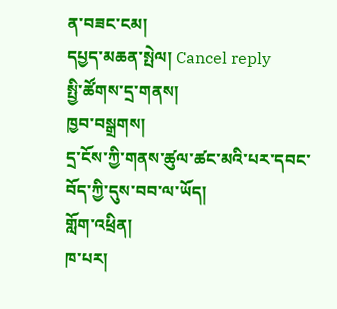ན་བཟང་ངམ།
དཔྱད་མཆན་སྤེལ། Cancel reply
སྤྱི་ཚོགས་དྲ་གནས།
ཁྱབ་བསྒྲགས།
དྲ་ངོས་ཀྱི་གནས་ཚུལ་ཚང་མའི་པར་དབང་བོད་ཀྱི་དུས་བབ་ལ་ཡོད།
གློག་འཕྲིན།
ཁ་པར།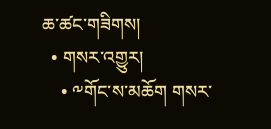ཆ་ཚང་གཟིགས།
  • གསར་འགྱུར།
    • ༸གོང་ས་མཆོག གསར་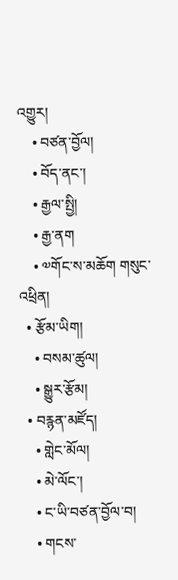འགྱུར།
    • བཙན་བྱོལ།
    • བོད་ནང་།
    • རྒྱལ་སྤྱི།
    • རྒྱ་ནག
    • ༧གོང་ས་མཆོག གསུང་འཕྲིན།
  • རྩོམ་ཡིག།
    • བསམ་ཚུལ།
    • སྒྱུར་རྩོམ།
  • བརྙན་མཛོད།
    • གླེང་མོལ།
    • མེ་ལོང་།
    • ང་ཡི་བཙན་བྱོལ་བ།
    • གངས་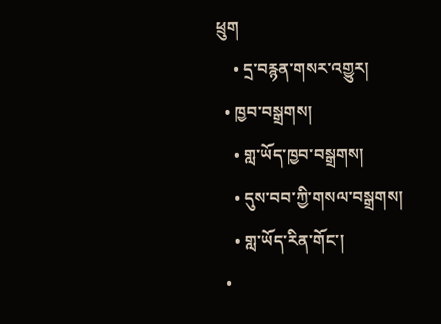ཕྲུག
    • དྲ་བརྙན་གསར་འགྱུར།
  • ཁྱབ་བསྒྲགས།
    • གླ་ཡོད་ཁྱབ་བསྒྲགས།
    • དུས་བབ་ཀྱི་གསལ་བསྒྲགས།
    • གླ་ཡོད་རིན་གོང་།
  •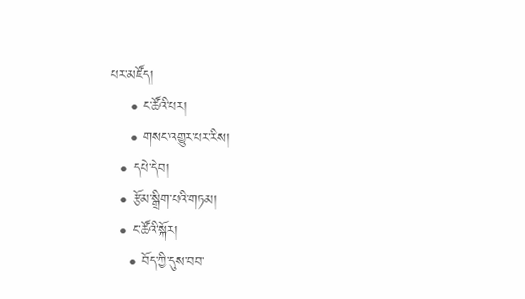པར་མཛོད།
    • ང་ཚོའི་པར།
    • གསང་འགྱུར་པར་རིས།
  • དཔེ་དེབ།
  • རྩོམ་སྒྲིག་པའི་གཏམ།
  • ང་ཚོའི་སྐོར།
    • བོད་ཀྱི་དུས་བབ་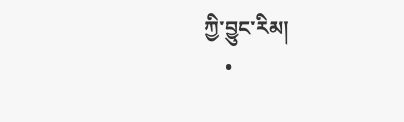ཀྱི་བྱུང་རིམ།
    •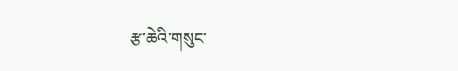རྩ་ཆེའི་གསུང་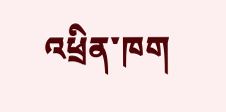འཕྲིན་ཁག